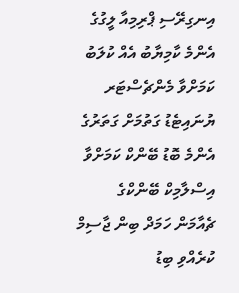އިނގިރޭސި ޕްރިމިއާ ލީގުގެ އެންމެ ކާމިޔާބު އެއް ކުލަބު ކަމަށްވާ މެންޗެސްޓަރ ޔުނައިޓެޑު ގަތުމަށް ގަތަރުގެ އެންމެ ބޮޑު ބޭންކް ކަމަށްވާ އިސްލާމިކް ބޭންކްގެ ޗެއާމަން ހަމަދް ބިން ޖާސިމް ކުރެއްވި ބިޑު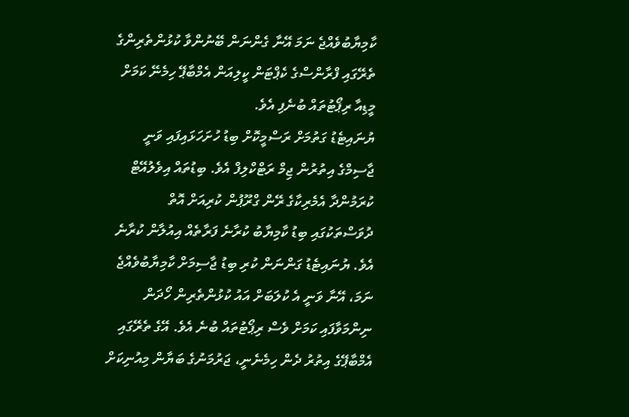ކާމިޔާބުވެއްޖެ ނަމަ އޭނާ ގެންނަން ބޭނުންވާ ކުޅުންތެރިންގެ ތެރޭގައި ފްރާންސްގެ ކެޕްޓަން ކީލިއަން އެމްބާޕޭ ހިމެނޭ ކަމަށް މީޑިއާ ރިޕޯޓުތައް ބުނެފި އެވެ.
ޔުނައިޓެޑު ގަތުމަށް ރަސްމީކޮށް ބިޑު ހުށަހަޅައިފައި ވަނީ ޖާސިމްގެ އިތުރުން ޖިމް ރަޓްކްލިފް އެވެ. ބިޑުތައް އިވެލުއޭޓް ކުރަމުންދާ އެމެރިކާގެ ރޭން ގްރޫޕުން ކުރިއަށް އޮތް ދުވަސްތަކުގައި ބިޑު ކާމިޔާބު ކުރާނެ ފަރާތެއް އިއުލާން ކުރާނެ އެވެ. ޔުނައިޓެޑު ގަންނަން ކުރި ބިޑު ޖާސިމަށް ކާމިޔާބުވެއްޖެ ނަމަ، އޭނާ ވަނީ އެ ކުލަބަށް އައު ކުޅުންތެރިން ހޯދަން ނިންމަވާފައި ކަމަށް ވެސް ރިޕޯޓުތައް ބުނެ އެވެ. އޭގެ ތެރޭގައި އެމްބާޕޭގެ އިތުރު ދެން ހިމެނެނީ، ޖަރުމަނުގެ ބަޔާން މިއުނިކަށް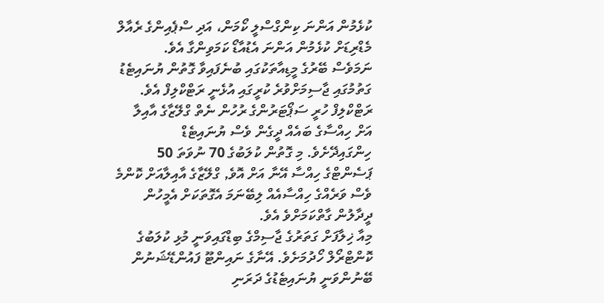ކުޅެމުން އަންނަ ކިންގްސްލީ ކޯމަން، އަދި ސްޕެއިންގެ ރެއާލް މެޑްރިޑަށް ކުޅެމުން އަންނަ އެޑުއާޑޯ ކަމަވިންގާ އެވެ.
ނަމަވެސް ބޭރުގެ މީޑިއާތަކުގައި ބުނެފައިވާ ގޮތުން ޔުނައިޓެޑު ގަތުމުގައި ޖާސިމަށްވުރެ ކުރީގައި އުޅެނީ ރަޓްކްލިފް އެވެ. ރަޓްކްލިފް ހުރީ ސަޕޯޓަރުންގެ ރުހުން ނެތް ގްލޭޒާގެ އާއިލާ އަށް ހިއްސާގެ ބައެއް ދީގެން ވެސް ޔުނައިޓެޑް ހިންގައިދޭށެވެ. މި ގޮތުން ކުލަބުގެ 70 ނުވަތަ 50 ޕަސެންޓްގެ ހިއްސާ އޭނާ އަށް އޮވެ, ގްލޭޒާގެ އާއިލާއަށް ކޮންމެ ވެސް ވަރެއްގެ ހިއްސާއެއް ލިބޭނަމަ އެގޮތަކަށް އެމީހުން ދީދާލުން ގާތްކަމަށްވެ އެވެ.
މިއާ ޚިލާފަށް ގަތަރުގެ ޖާސިމްގެ ބިޑްގައިވަނީ މުޅި ކުލަބުގެ ކޮންޓްރޯލް ހޯދުމަށެވެ. އޭނާގެ ނައިންޓޫ ފައުންޑޭޝަނުން ބޭނުންވަނީ ޔުނައިޓެޑުގެ ދަރަނި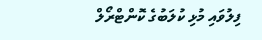ފިލުވައި މުޅި ކުލަބުގެ ކޮންޓްރޯލް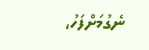ނެގުމަށްފަހު،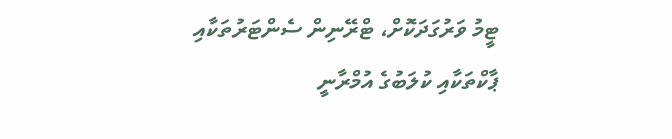ޓީމު ވަރުގަދަކޮށް، ޓްރޭނިން ސެންޓަރުތަކާއި ޕާކްތަކާއި ކުލަބުގެ އުމްރާނީ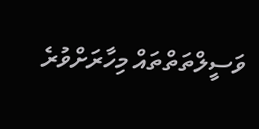ވަސީލްތަތްތައް މިހާރަށްވުރެ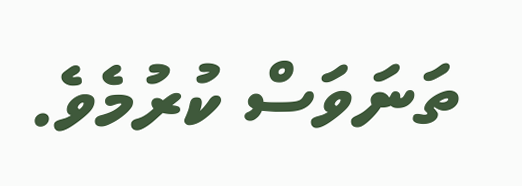ތަނަވަސް ކުރުމެވެ.